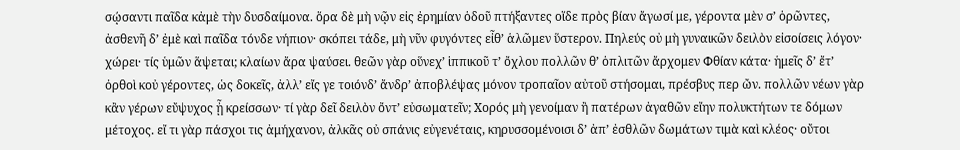σῴσαντι παῖδα κἀμὲ τὴν δυσδαίμονα. ὅρα δὲ μὴ νῷν εἰς ἐρημίαν ὁδοῦ πτήξαντες οἵδε πρὸς βίαν ἄγωσί με, γέροντα μὲν σ’ ὁρῶντες, ἀσθενῆ δ’ ἐμὲ καὶ παῖδα τόνδε νήπιον· σκόπει τάδε, μὴ νῦν φυγόντες εἶθ’ ἁλῶμεν ὕστερον. Πηλεύς οὐ μὴ γυναικῶν δειλὸν εἰσοίσεις λόγον· χώρει· τίς ὑμῶν ἅψεται; κλαίων ἄρα ψαύσει. θεῶν γὰρ οὕνεχ’ ἱππικοῦ τ’ ὄχλου πολλῶν θ’ ὁπλιτῶν ἄρχομεν Φθίαν κάτα· ἡμεῖς δ’ ἔτ’ ὀρθοὶ κοὐ γέροντες, ὡς δοκεῖς, ἀλλ’ εἴς γε τοιόνδ’ ἄνδρ’ ἀποβλέψας μόνον τροπαῖον αὐτοῦ στήσομαι, πρέσβυς περ ὤν. πολλῶν νέων γὰρ κἂν γέρων εὔψυχος ᾖ κρείσσων· τί γὰρ δεῖ δειλὸν ὄντ’ εὐσωματεῖν; Χορός μὴ γενοίμαν ἢ πατέρων ἀγαθῶν εἴην πολυκτήτων τε δόμων μέτοχος. εἴ τι γὰρ πάσχοι τις ἀμήχανον, ἀλκᾶς οὐ σπάνις εὐγενέταις, κηρυσσομένοισι δ’ ἀπ’ ἐσθλῶν δωμάτων τιμὰ καὶ κλέος· οὔτοι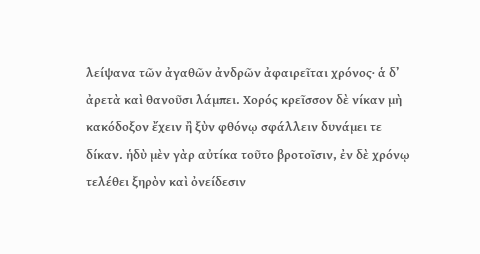λείψανα τῶν ἀγαθῶν ἀνδρῶν ἀφαιρεῖται χρόνος· ἁ δ’ ἀρετὰ καὶ θανοῦσι λάμπει. Χορός κρεῖσσον δὲ νίκαν μὴ κακόδοξον ἔχειν ἢ ξὺν φθόνῳ σφάλλειν δυνάμει τε δίκαν. ἡδὺ μὲν γὰρ αὐτίκα τοῦτο βροτοῖσιν, ἐν δὲ χρόνῳ τελέθει ξηρὸν καὶ ὀνείδεσιν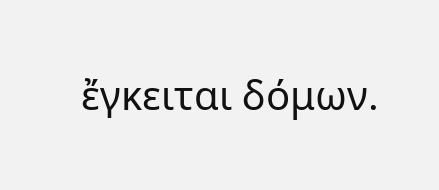ἔγκειται δόμων.